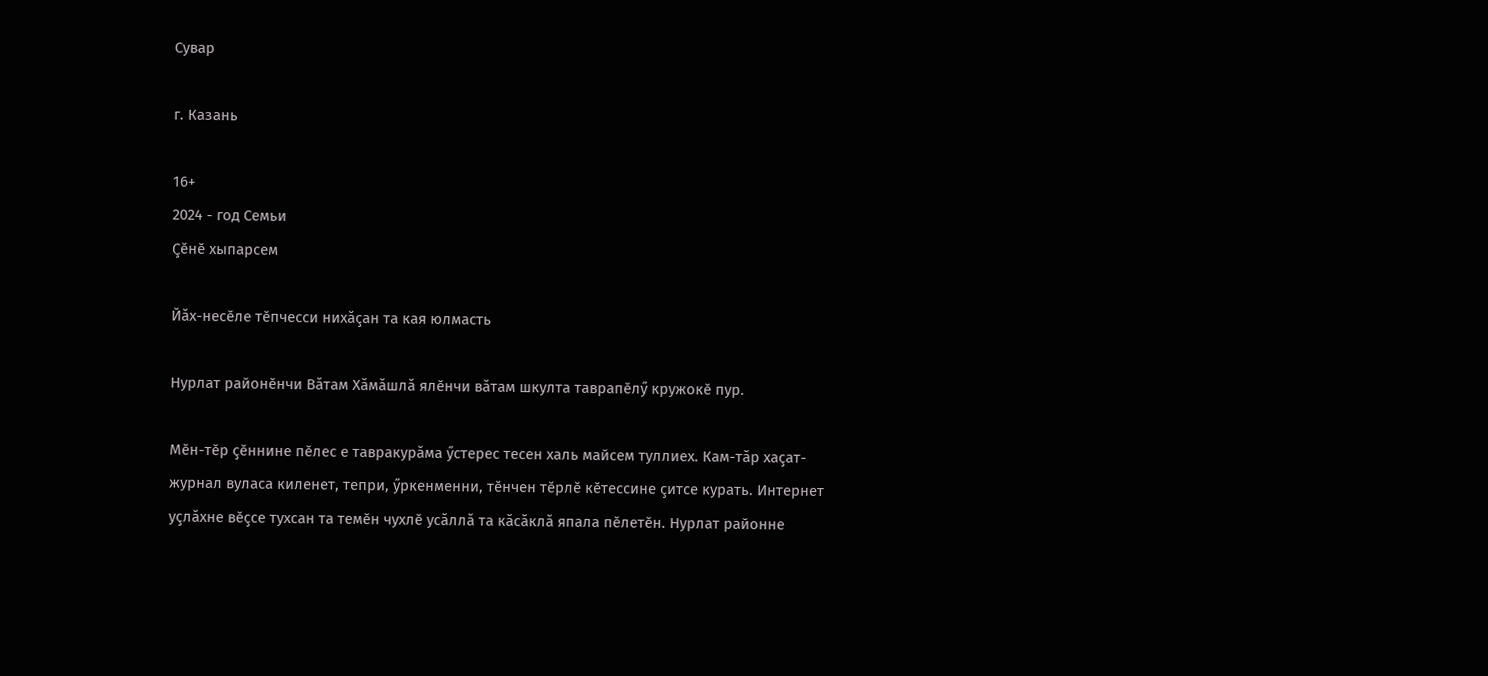Сувар

г. Казань

16+
2024 - год Семьи
Çӗнӗ хыпарсем

Йăх-несӗле тӗпчесси нихăçан та кая юлмасть

Нурлат районӗнчи Вăтам Хăмăшлă ялӗнчи вăтам шкулта таврапӗлӳ кружокӗ пур.

Мӗн-тӗр çӗннине пӗлес е тавракурăма ӳстерес тесен халь майсем туллиех. Кам-тăр хаçат-журнал вуласа киленет, тепри, ӳркенменни, тӗнчен тӗрлӗ кӗтессине çитсе курать. Интернет уçлăхне вӗçсе тухсан та темӗн чухлӗ усăллă та кăсăклă япала пӗлетӗн. Нурлат районне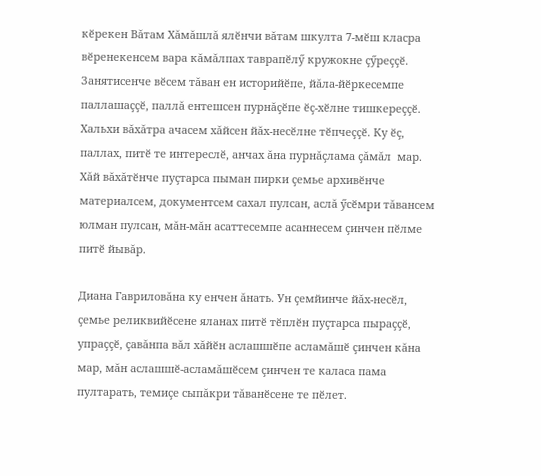кӗрекен Вăтам Хăмăшлă ялӗнчи вăтам шкулта 7-мӗш класра вӗренекенсем вара кăмăлпах таврапӗлӳ кружокне çӳреççӗ. Занятисенче вӗсем тăван ен историйӗпе, йăла-йӗркесемпе паллашаççӗ, паллă ентешсен пурнăçӗпе ӗç-хӗлне тишкереççӗ. Хальхи вăхăтра ачасем хăйсен йăх-несӗлне тӗпчеççӗ. Ку ӗç, паллах, питӗ те интереслӗ, анчах ăна пурнăçлама çăмăл  мар. Хăй вăхăтӗнче пуçтарса пыман пирки çемье архивӗнче материалсем, документсем сахал пулсан, аслă ӳсӗмри тăвансем юлман пулсан, мăн-мăн асаттесемпе асаннесем çинчен пӗлме питӗ йывăр.

Диана Гавриловăна ку енчен ăнать. Ун çемйинче йăх-несӗл, çемье реликвийӗсене яланах питӗ тӗплӗн пуçтарса пыраççӗ, упраççӗ, çавăнпа вăл хăйӗн аслашшӗпе асламăшӗ çинчен кăна мар, мăн аслашшӗ-асламăшӗсем çинчен те каласа пама пултарать, темиçе сыпăкри тăванӗсене те пӗлет.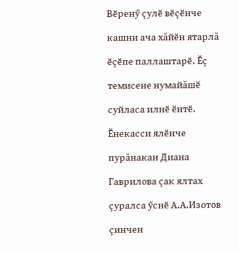Вӗренӳ çулӗ вӗçӗнче кашни ача хăйӗн ятарлă ӗçӗпе паллаштарӗ. Ӗç темисене нумайăшӗ суйласа илнӗ ӗнтӗ. Ӗнекасси ялӗнче пурăнакан Диана Гаврилова çак ялтах çуралса ӳснӗ А.А.Изотов çинчен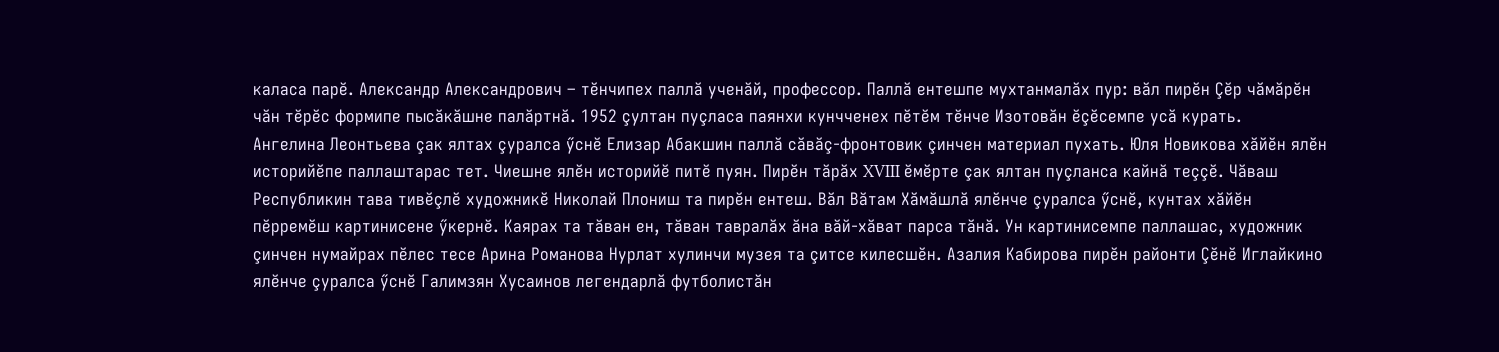каласа парӗ. Александр Александрович – тӗнчипех паллă ученăй, профессор. Паллă ентешпе мухтанмалăх пур: вăл пирӗн Çӗр чăмăрӗн чăн тӗрӗс формипе пысăкăшне палăртнă. 1952 çултан пуçласа паянхи кунчченех пӗтӗм тӗнче Изотовăн ӗçӗсемпе усă курать.
Ангелина Леонтьева çак ялтах çуралса ӳснӗ Елизар Абакшин паллă сăвăç-фронтовик çинчен материал пухать. Юля Новикова хăйӗн ялӗн историйӗпе паллаштарас тет. Чиешне ялӗн историйӗ питӗ пуян. Пирӗн тăрăх XVIII ӗмӗрте çак ялтан пуçланса кайнă теççӗ. Чăваш Республикин тава тивӗçлӗ художникӗ Николай Плониш та пирӗн ентеш. Вăл Вăтам Хăмăшлă ялӗнче çуралса ӳснӗ, кунтах хăйӗн пӗрремӗш картинисене ӳкернӗ. Каярах та тăван ен, тăван тавралăх ăна вăй-хăват парса тăнă. Ун картинисемпе паллашас, художник çинчен нумайрах пӗлес тесе Арина Романова Нурлат хулинчи музея та çитсе килесшӗн. Азалия Кабирова пирӗн районти Çӗнӗ Иглайкино ялӗнче çуралса ӳснӗ Галимзян Хусаинов легендарлă футболистăн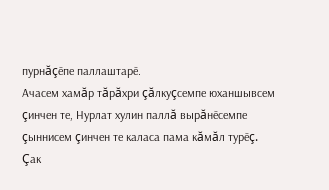пурнăçӗпе паллаштарӗ.
Ачасем хамăр тăрăхри çăлкуçсемпе юханшывсем çинчен те, Нурлат хулин паллă вырăнӗсемпе çыннисем çинчен те каласа пама кăмăл турӗç.
Çак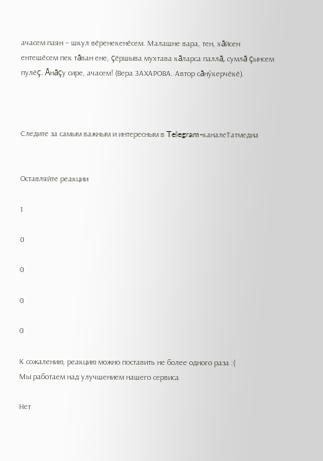ачасем паян – шкул вӗренекенӗсем. Малашне вара, тен, хăйсен ентешӗсем пек тăван ене, çӗршыва мухтава кăларса паллă, сумлă çынсем пулӗç. Ăнăçу сире, ачасем! (Вера ЗАХАРОВА. Автор сăнӳкерчӗкӗ).



Следите за самым важным и интересным в Telegram-каналеТатмедиа


Оставляйте реакции

1

0

0

0

0

К сожалению, реакцию можно поставить не более одного раза :(
Мы работаем над улучшением нашего сервиса

Нет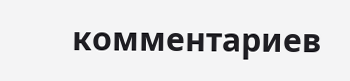комментариев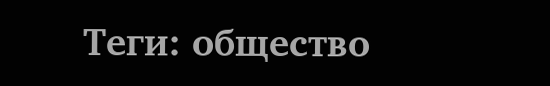Теги: общество